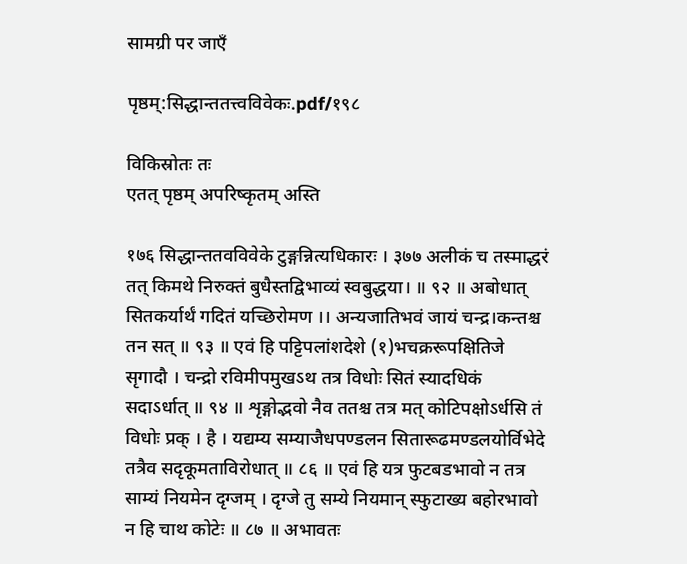सामग्री पर जाएँ

पृष्ठम्:सिद्धान्ततत्त्वविवेकः.pdf/१९८

विकिस्रोतः तः
एतत् पृष्ठम् अपरिष्कृतम् अस्ति

१७६ सिद्धान्ततवविवेके टुङ्गन्नित्यधिकारः । ३७७ अलीकं च तस्माद्धरं तत् किमथे निरुक्तं बुधैस्तद्विभाव्यं स्वबुद्धया। ॥ ९२ ॥ अबोधात् सितकर्यार्थं गदितं यच्छिरोमण ।। अन्यजातिभवं जायं चन्द्र।कन्तश्च तन सत् ॥ ९३ ॥ एवं हि पट्टिपलांशदेशे (१)भचक्ररूपक्षितिजे सृगादौ । चन्द्रो रविमीपमुखऽथ तत्र विधोः सितं स्यादधिकं सदाऽर्धात् ॥ ९४ ॥ शृङ्गोद्भवो नैव ततश्च तत्र मत् कोटिपक्षोऽर्धसि तं विधोः प्रक् । है । यद्यम्य सम्याजैधपण्डलन सितारूढमण्डलयोर्विभेदे तत्रैव सदृकूमताविरोधात् ॥ ८६ ॥ एवं हि यत्र फुटबडभावो न तत्र साम्यं नियमेन दृग्जम् । दृग्जे तु सम्ये नियमान् स्फुटाख्य बहोरभावो न हि चाथ कोटेः ॥ ८७ ॥ अभावतः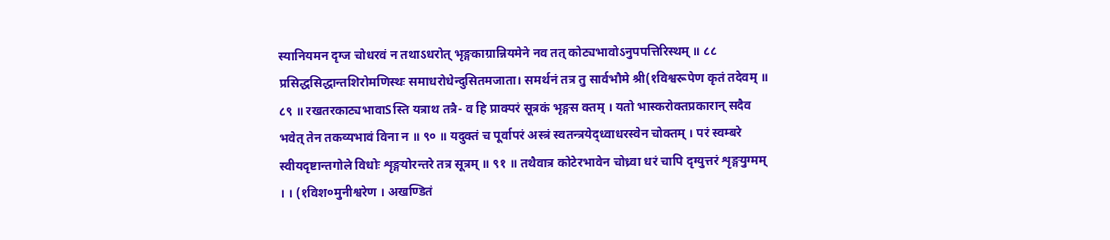स्यानियमन दृग्ज चोधरवं न तथाऽधरोत् भृङ्गकाग्रान्नियमेने नव तत् कोट्यभावोऽनुपपत्तिरिस्थम् ॥ ८८ प्रसिद्धसिद्धान्तशिरोमणिस्थः समाधरोधेन्दुसितमजाता। समर्थनं तत्र तु सार्वभौमे श्री(१विश्वरूपेण कृतं तदेवम् ॥ ८९ ॥ रखतरकाट्यभावाSस्ति यत्राथ तत्रै- व हि प्राक्परं सूत्रकं भृङ्गस क्तम् । यतो भास्करोक्तप्रकारान् सदैव भवेत् तेन तकव्यभावं विना न ॥ ९० ॥ यदुक्तं च पूर्वापरं अस्त्रं स्वतन्त्रयेद्ध्वाधरस्वेन चोक्तम् । परं स्वम्बरे स्वीयदृष्टान्तगोले विधोः शृङ्गयोरन्तरे तत्र सूत्रम् ॥ ९१ ॥ तथैवात्र कोटेरभावेन चोध्र्वा धरं चापि दृग्युत्तरं शृङ्गयुग्मम् । । (१विश०मुनीश्वरेण । अखण्डितं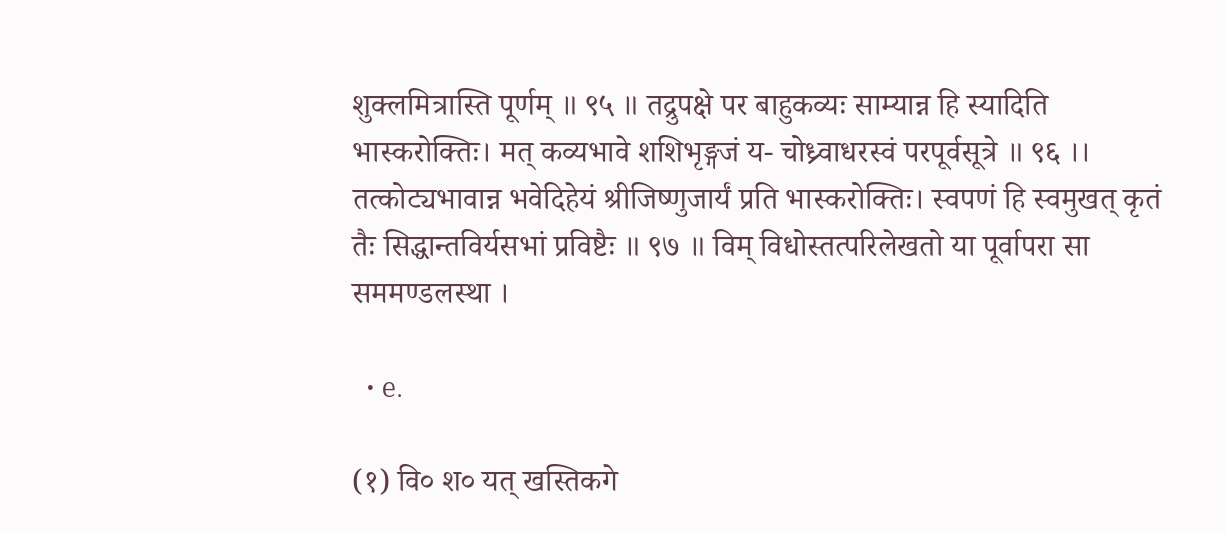शुक्लमित्रास्ति पूर्णम् ॥ ९५ ॥ तद्रुपक्षे पर बाहुकव्यः साम्यान्न हि स्यादिति भास्करोक्तिः। मत् कव्यभावे शशिभृङ्गजं य- चोध्र्वाधरस्वं परपूर्वसूत्रे ॥ ९६ ।। तत्कोट्यभावान्न भवेदिहेयं श्रीजिष्णुजार्यं प्रति भास्करोक्तिः। स्वपणं हि स्वमुखत् कृतं तैः सिद्धान्तविर्यसभां प्रविष्टैः ॥ ९७ ॥ विम् विधोस्तत्परिलेखतो या पूर्वापरा सा सममण्डलस्था ।

  • e.

(१) वि० श० यत् खस्तिकगे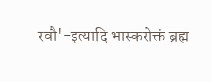रवौ'-इत्यादि भास्करोक्तं ब्रह्म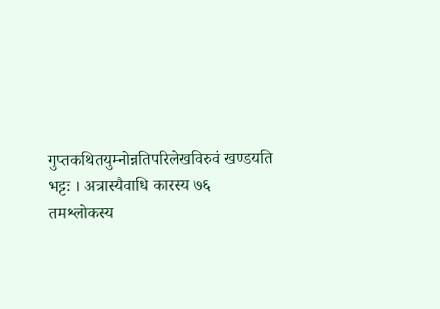गुप्तकथितयुम्नोन्नतिपरिलेखविरुवं खण्डयति भट्टः । अत्रास्यैवाधि कारस्य ७६ तमश्लोकस्य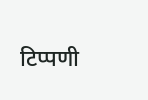टिप्पणी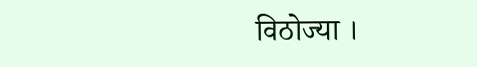विठोज्या ।